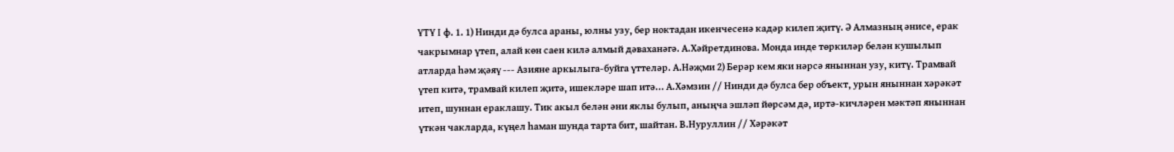ҮТҮ I ф. 1. 1) Нинди дә булса араны, юлны узу, бер ноктадан икенчесенә кадәр килеп җитү. Ә Алмазның әнисе, ерак чакрымнар үтеп, алай көн саен килә алмый дәваханәгә. А.Хәйретдинова. Монда инде төркиләр белән кушылып атларда һәм җәяү --- Азияне аркылыга-буйга үттеләр. А.Нәҗми 2) Берәр кем яки нәрсә яныннан узу, китү. Трамвай үтеп китә, трамвай килеп җитә, ишекләре шап итә... А.Хәмзин // Нинди дә булса бер объект, урын яныннан хәрәкәт итеп, шуннан ераклашу. Тик акыл белән әни яклы булып, аныңча эшләп йөрсәм дә, иртә-кичләрен мәктәп яныннан үткән чакларда, күңел һаман шунда тарта бит, шайтан. В.Нуруллин // Хәрәкәт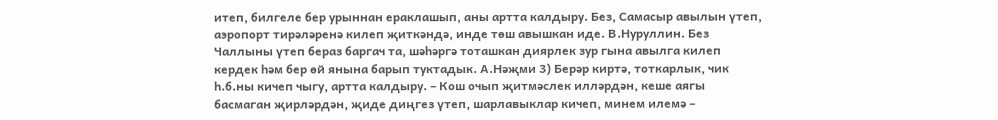итеп, билгеле бер урыннан ераклашып, аны артта калдыру. Без, Самасыр авылын үтеп, аэропорт тирәләренә килеп җиткәндә, инде төш авышкан иде. В.Нуруллин. Без Чаллыны үтеп бераз баргач та, шәһәргә тоташкан диярлек зур гына авылга килеп кердек һәм бер өй янына барып туктадык. А.Нәҗми 3) Берәр киртә, тоткарлык, чик һ.б.ны кичеп чыгу, артта калдыру. – Кош очып җитмәслек илләрдән, кеше аягы басмаган җирләрдән, җиде диңгез үтеп, шарлавыклар кичеп, минем илемә –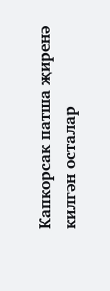Капкорсак патша җиренә килгән осталар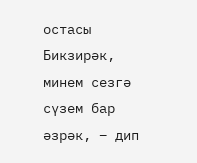остасы Бикзирәк, минем сезгә сүзем бар әзрәк, – дип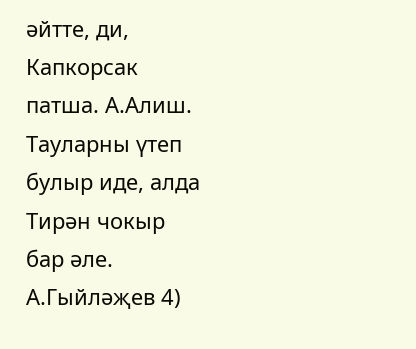әйтте, ди, Капкорсак патша. А.Алиш. Тауларны үтеп булыр иде, алда Тирән чокыр бар әле. А.Гыйләҗев 4)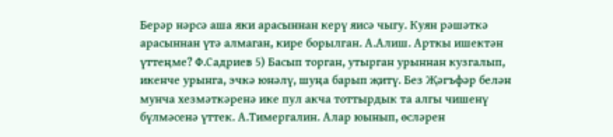Берәр нәрсә аша яки арасыннан керү яисә чыгу. Куян рәшәткә арасыннан үтә алмаган, кире борылган. А.Алиш. Арткы ишектән үттеңме? Ф.Садриев 5) Басып торган, утырган урыннан кузгалып, икенче урынга, эчкә юнәлү, шуңа барып җитү. Без Җәгъфәр белән мунча хезмәткәренә ике пул акча тоттырдык та алгы чишенү бүлмәсенә үттек. А.Тимергалин. Алар юынып, өсләрен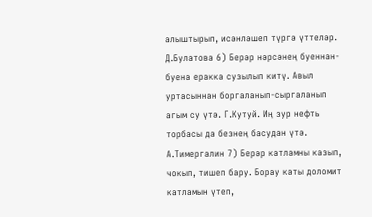алыштырып, исәнләшеп түргә үттеләр. Д.Булатова 6) Берәр нәрсәнең буеннан-буена еракка сузылып китү. Авыл уртасыннан боргаланып-сыргаланып агым су үтә. Г.Кутуй. Иң зур нефть торбасы да безнең басудан үтә. А.Тимергалин 7) Берәр катламны казып, чокып, тишеп бару. Борау каты доломит катламын үтеп,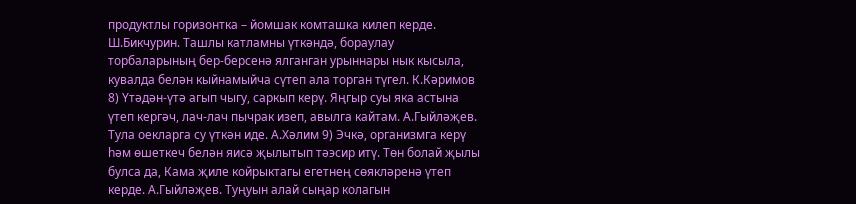продуктлы горизонтка – йомшак комташка килеп керде. Ш.Бикчурин. Ташлы катламны үткәндә, бораулау торбаларының бер-берсенә ялганган урыннары нык кысыла, кувалда белән кыйнамыйча сүтеп ала торган түгел. К.Кәримов 8) Үтәдән-үтә агып чыгу, саркып керү. Яңгыр суы яка астына үтеп кергәч, лач-лач пычрак изеп, авылга кайтам. А.Гыйләҗев. Тула оекларга су үткән иде. А.Хәлим 9) Эчкә, организмга керү һәм өшеткеч белән яисә җылытып тәэсир итү. Төн болай җылы булса да, Кама җиле койрыктагы егетнең сөякләренә үтеп керде. А.Гыйләҗев. Туңуын алай сыңар колагын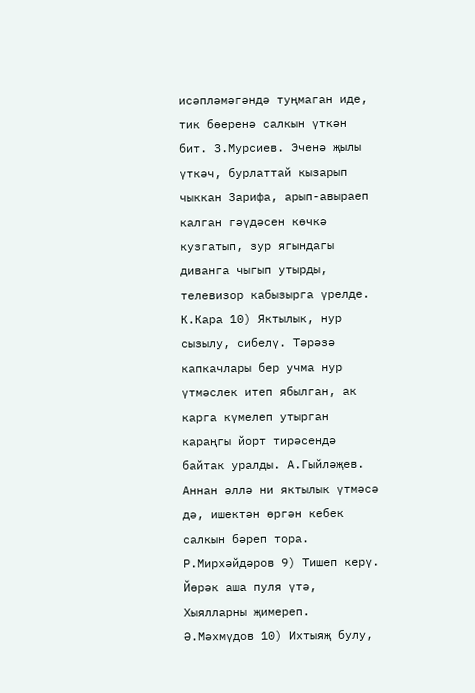исәпләмәгәндә туңмаган иде, тик бөеренә салкын үткән бит. З.Мурсиев. Эченә җылы үткәч, бурлаттай кызарып чыккан Зарифа, арып-авыраеп калган гәүдәсен көчкә кузгатып, зур ягындагы диванга чыгып утырды, телевизор кабызырга үрелде. К.Кара 10) Яктылык, нур сызылу, сибелү. Тәрәзә капкачлары бер учма нур үтмәслек итеп ябылган, ак карга күмелеп утырган караңгы йорт тирәсендә байтак уралды. А.Гыйләҗев. Аннан әллә ни яктылык үтмәсә дә, ишектән өргән кебек салкын бәреп тора. Р.Мирхәйдәров 9) Тишеп керү. Йөрәк аша пуля үтә, Хыялларны җимереп. Ә.Мәхмүдов 10) Ихтыяҗ булу,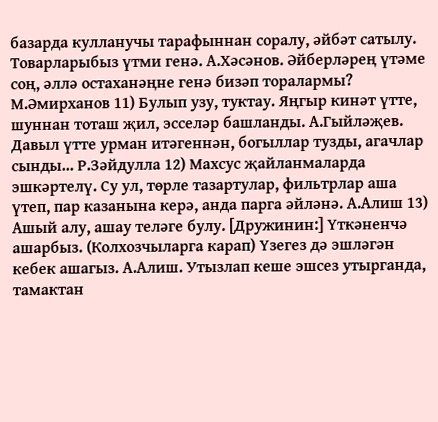базарда кулланучы тарафыннан соралу, әйбәт сатылу. Товарларыбыз үтми генә. А.Хәсәнов. Әйберләрең үтәме соң, әллә остаханәңне генә бизәп торалармы? М.Әмирханов 11) Булып узу, туктау. Яңгыр кинәт үтте, шуннан тоташ җил, эсселәр башланды. А.Гыйләҗев. Давыл үтте урман итәгеннән, богыллар тузды, агачлар сынды... Р.Зәйдулла 12) Махсус җайланмаларда эшкәртелү. Су ул, төрле тазартулар, фильтрлар аша үтеп, пар казанына керә, анда парга әйләнә. А.Алиш 13) Ашый алу, ашау теләге булу. [Дружинин:] Үткәненчә ашарбыз. (Колхозчыларга карап) Үзегез дә эшләгән кебек ашагыз. А.Алиш. Утызлап кеше эшсез утырганда, тамактан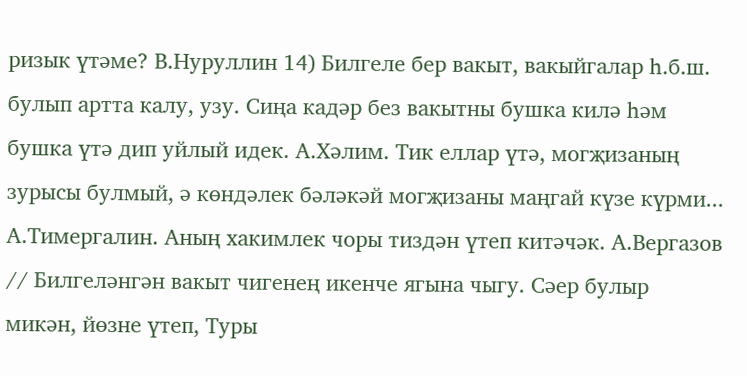ризык үтәме? В.Нуруллин 14) Билгеле бер вакыт, вакыйгалар һ.б.ш. булып артта калу, узу. Сиңа кадәр без вакытны бушка килә һәм бушка үтә дип уйлый идек. А.Хәлим. Тик еллар үтә, могҗизаның зурысы булмый, ә көндәлек бәләкәй могҗизаны маңгай күзе күрми... А.Тимергалин. Аның хакимлек чоры тиздән үтеп китәчәк. А.Вергазов // Билгеләнгән вакыт чигенең икенче ягына чыгу. Сәер булыр микән, йөзне үтеп, Туры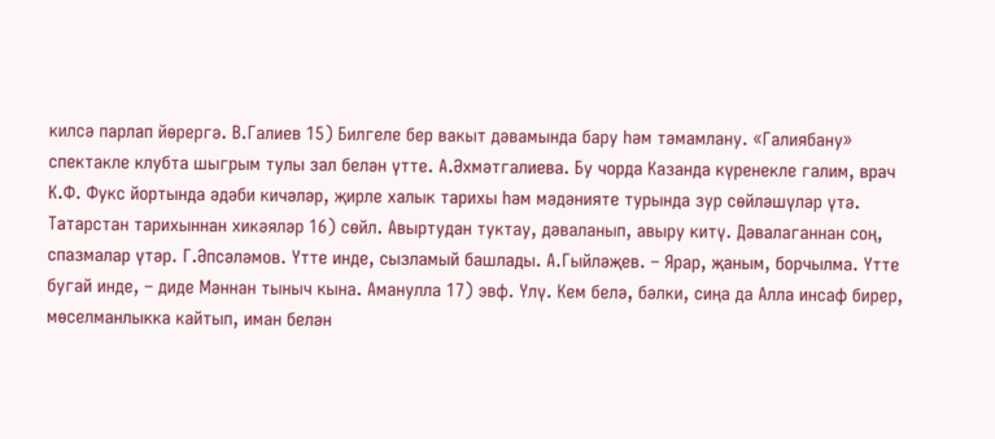килсә парлап йөрергә. В.Галиев 15) Билгеле бер вакыт дәвамында бару һәм тәмамлану. «Галиябану» спектакле клубта шыгрым тулы зал белән үтте. А.Әхмәтгалиева. Бу чорда Казанда күренекле галим, врач К.Ф. Фукс йортында әдәби кичәләр, җирле халык тарихы һәм мәдәнияте турында зур сөйләшүләр үтә. Татарстан тарихыннан хикәяләр 16) сөйл. Авыртудан туктау, дәваланып, авыру китү. Дәвалаганнан соң, спазмалар үтәр. Г.Әпсәләмов. Үтте инде, сызламый башлады. А.Гыйләҗев. – Ярар, җаным, борчылма. Үтте бугай инде, – диде Мәннан тыныч кына. Аманулла 17) эвф. Үлү. Кем белә, бәлки, сиңа да Алла инсаф бирер, мөселманлыкка кайтып, иман белән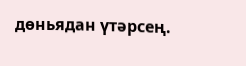дөньядан үтәрсең.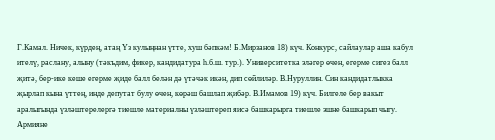Г.Камал. Ничек, күрдең, атаң Үз кулыңнан үтте, хуш бәпкәм! Б.Мирзанов 18) күч. Конкурс, сайлаулар аша кабул ителү, раслану, алыну (тәкъдим, фикер, кандидатура һ.б.ш. тур.). Университетка эләгер өчен, егерме сигез балл җитә, бер-ике кеше егерме җиде балл белән дә үтәчәк икән, дип сөйлиләр. В.Нуруллин. Син кандидатлыкка җырлап кына үттең, инде депутат булу өчен, көрәш башлап җибәр. В.Имамов 19) күч. Билгеле бер вакыт аралыгында үзләштерелергә тиешле материалны үзләштереп яисә башкарырга тиешле эшне башкарып чыгу. Армияне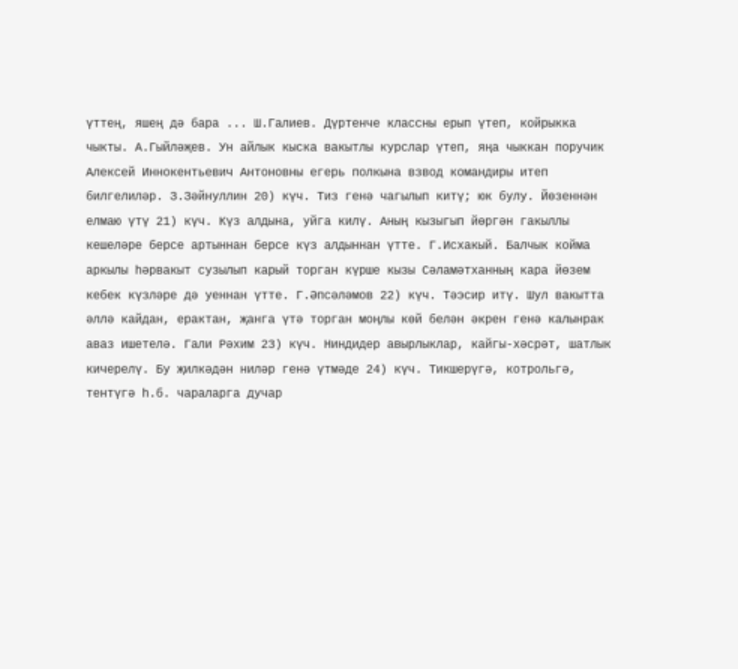үттең, яшең дә бара ... Ш.Галиев. Дүртенче классны ерып үтеп, койрыкка чыкты. А.Гыйләҗев. Ун айлык кыска вакытлы курслар үтеп, яңа чыккан поручик Алексей Иннокентьевич Антоновны егерь полкына взвод командиры итеп билгелиләр. З.Зәйнуллин 20) күч. Тиз генә чагылып китү; юк булу. Йөзеннән елмаю үтү 21) күч. Күз алдына, уйга килү. Аның кызыгып йөргән гакыллы кешеләре берсе артыннан берсе күз алдыннан үтте. Г.Исхакый. Балчык койма аркылы һәрвакыт сузылып карый торган күрше кызы Сәламәтханның кара йөзем кебек күзләре дә уеннан үтте. Г.Әпсәләмов 22) күч. Тәэсир итү. Шул вакытта әллә кайдан, ерактан, җанга үтә торган моңлы көй белән әкрен генә калынрак аваз ишетелә. Гали Рәхим 23) күч. Ниндидер авырлыклар, кайгы-хәсрәт, шатлык кичерелү. Бу җилкәдән ниләр генә үтмәде 24) күч. Тикшерүгә, котрольгә, тентүгә һ.б. чараларга дучар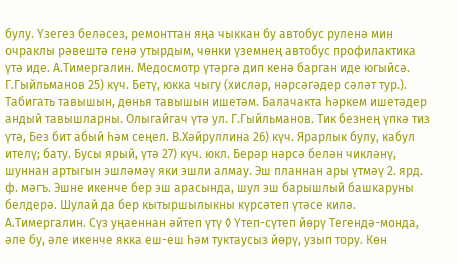булу. Үзегез беләсез, ремонттан яңа чыккан бу автобус руленә мин очраклы рәвештә генә утырдым, чөнки үземнең автобус профилактика үтә иде. А.Тимергалин. Медосмотр үтәргә дип кенә барган иде югыйсә. Г.Гыйльманов 25) күч. Бетү, юкка чыгу (хисләр, нәрсәгәдер сәләт тур.). Табигать тавышын, дөнья тавышын ишетәм. Балачакта һәркем ишетәдер андый тавышларны. Олыгайгач үтә ул. Г.Гыйльманов. Тик безнең үпкә тиз үтә, Без бит абый һәм сеңел. В.Хәйруллина 26) күч. Ярарлык булу, кабул ителү; бату. Бусы ярый, үтә 27) күч. юкл. Берәр нәрсә белән чикләнү, шуннан артыгын эшләмәү яки эшли алмау. Эш планнан ары үтмәү 2. ярд. ф. мәгъ. Эшне икенче бер эш арасында, шул эш барышлый башкаруны белдерә. Шулай да бер кытыршылыкны күрсәтеп үтәсе килә. А.Тимергалин. Сүз уңаеннан әйтеп үтү ◊ Үтеп-сүтеп йөрү Тегендә-монда, әле бу, әле икенче якка еш-еш һәм туктаусыз йөрү, узып тору. Көн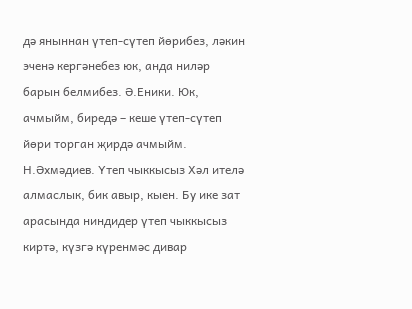дә яныннан үтеп-сүтеп йөрибез, ләкин эченә кергәнебез юк, анда ниләр барын белмибез. Ә.Еники. Юк, ачмыйм, биредә – кеше үтеп-сүтеп йөри торган җирдә ачмыйм. Н.Әхмәдиев. Үтеп чыккысыз Хәл ителә алмаслык, бик авыр, кыен. Бу ике зат арасында ниндидер үтеп чыккысыз киртә, күзгә күренмәс дивар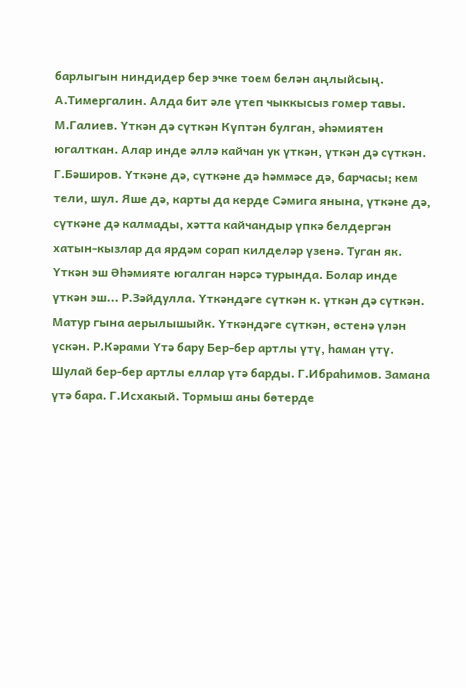барлыгын ниндидер бер эчке тоем белән аңлыйсың. А.Тимергалин. Алда бит әле үтеп чыккысыз гомер тавы. М.Галиев. Үткән дә сүткән Күптән булган, әһәмиятен югалткан. Алар инде әллә кайчан ук үткән, үткән дә сүткән. Г.Бәширов. Үткәне дә, сүткәне дә Һәммәсе дә, барчасы; кем тели, шул. Яше дә, карты да керде Сәмига янына, үткәне дә, сүткәне дә калмады, хәтта кайчандыр үпкә белдергән хатын-кызлар да ярдәм сорап килделәр үзенә. Туган як. Үткән эш Әһәмияте югалган нәрсә турында. Болар инде үткән эш... Р.Зәйдулла. Үткәндәге сүткән к. үткән дә сүткән. Матур гына аерылышыйк. Үткәндәге сүткән, өстенә үлән үскән. Р.Кәрами Үтә бару Бер-бер артлы үтү, һаман үтү. Шулай бер-бер артлы еллар үтә барды. Г.Ибраһимов. Замана үтә бара. Г.Исхакый. Тормыш аны бөтерде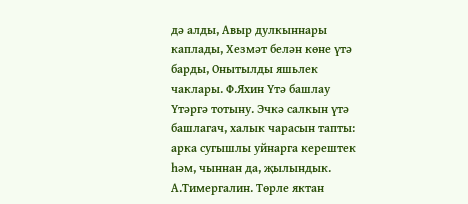дә алды, Авыр дулкыннары каплады, Хезмәт белән көне үтә барды, Онытылды яшьлек чаклары. Ф.Яхин Үтә башлау Үтәргә тотыну. Эчкә салкын үтә башлагач, халык чарасын тапты: арка сугышлы уйнарга керештек һәм, чыннан да, җылындык. А.Тимергалин. Төрле яктан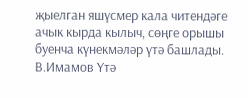җыелган яшүсмер кала читендәге ачык кырда кылыч, сөңге орышы буенча күнекмәләр үтә башлады. В.Имамов Үтә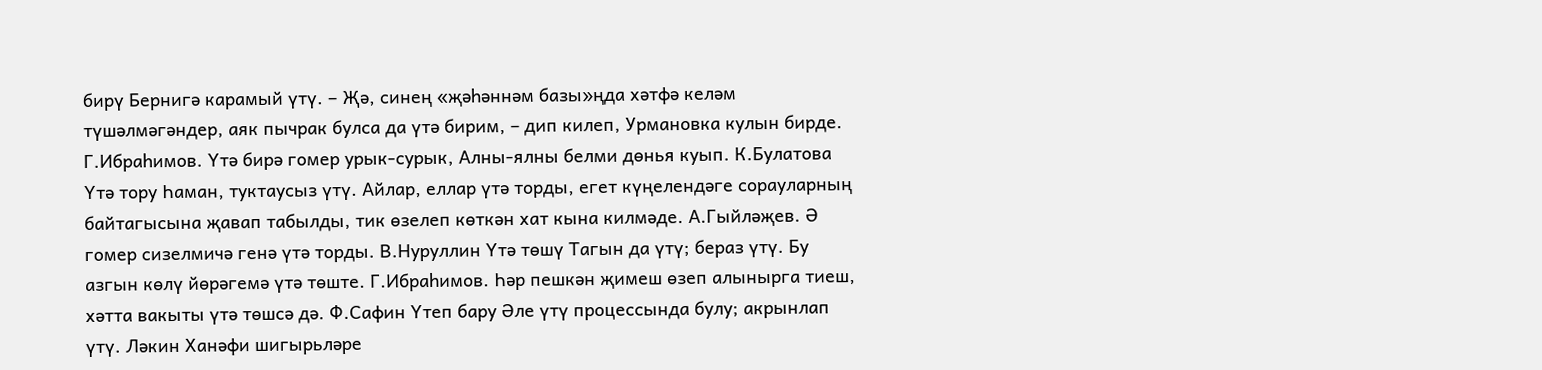бирү Бернигә карамый үтү. – Җә, синең «җәһәннәм базы»ңда хәтфә келәм түшәлмәгәндер, аяк пычрак булса да үтә бирим, – дип килеп, Урмановка кулын бирде. Г.Ибраһимов. Үтә бирә гомер урык-сурык, Алны-ялны белми дөнья куып. К.Булатова Үтә тору Һаман, туктаусыз үтү. Айлар, еллар үтә торды, егет күңелендәге сорауларның байтагысына җавап табылды, тик өзелеп көткән хат кына килмәде. А.Гыйләҗев. Ә гомер сизелмичә генә үтә торды. В.Нуруллин Үтә төшү Тагын да үтү; бераз үтү. Бу азгын көлү йөрәгемә үтә төште. Г.Ибраһимов. Һәр пешкән җимеш өзеп алынырга тиеш, хәтта вакыты үтә төшсә дә. Ф.Сафин Үтеп бару Әле үтү процессында булу; акрынлап үтү. Ләкин Ханәфи шигырьләре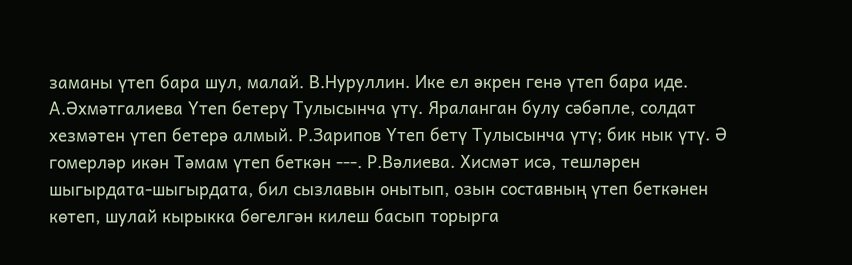заманы үтеп бара шул, малай. В.Нуруллин. Ике ел әкрен генә үтеп бара иде. А.Әхмәтгалиева Үтеп бетерү Тулысынча үтү. Яраланган булу сәбәпле, солдат хезмәтен үтеп бетерә алмый. Р.Зарипов Үтеп бетү Тулысынча үтү; бик нык үтү. Ә гомерләр икән Тәмам үтеп беткән ---. Р.Вәлиева. Хисмәт исә, тешләрен шыгырдата-шыгырдата, бил сызлавын онытып, озын составның үтеп беткәнен көтеп, шулай кырыкка бөгелгән килеш басып торырга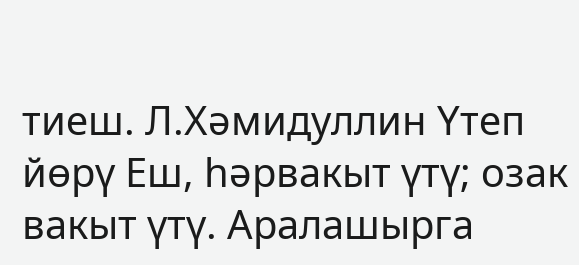тиеш. Л.Хәмидуллин Үтеп йөрү Еш, һәрвакыт үтү; озак вакыт үтү. Аралашырга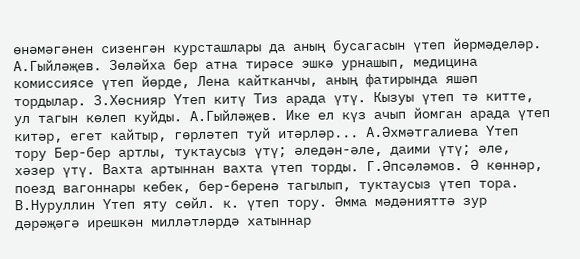өнәмәгәнен сизенгән курсташлары да аның бусагасын үтеп йөрмәделәр. А.Гыйләҗев. Зөләйха бер атна тирәсе эшкә урнашып, медицина комиссиясе үтеп йөрде, Лена кайтканчы, аның фатирында яшәп тордылар. З.Хөснияр Үтеп китү Тиз арада үтү. Кызуы үтеп тә китте, ул тагын көлеп куйды. А.Гыйләҗев. Ике ел күз ачып йомган арада үтеп китәр, егет кайтыр, гөрләтеп туй итәрләр... А.Әхмәтгалиева Үтеп тору Бер-бер артлы, туктаусыз үтү; әледән-әле, даими үтү; әле, хәзер үтү. Вахта артыннан вахта үтеп торды. Г.Әпсәләмов. Ә көннәр, поезд вагоннары кебек, бер-беренә тагылып, туктаусыз үтеп тора. В.Нуруллин Үтеп яту сөйл. к. үтеп тору. Әмма мәдәнияттә зур дәрәҗәгә ирешкән милләтләрдә хатыннар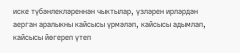иске түбәнлекләреннән чыктылар, үзләрен ирләрдән аерган аралыкны кайсысы үрмәләп, кайсысы адымлап, кайсысы йөгереп үтеп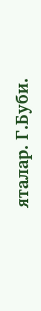яталар. Г.Буби.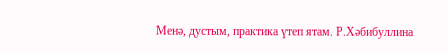Менә, дустым, практика үтеп ятам. Р.Хәбибуллина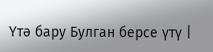Үтә бару Булган берсе үтү |